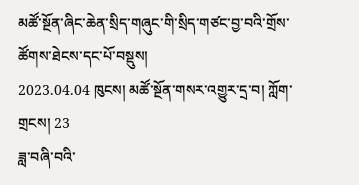མཚོ་སྔོན་ཞིང་ཆེན་སྲིད་གཞུང་གི་སྲིད་གཙང་བྱ་བའི་གྲོས་ཚོགས་ཐེངས་དང་པོ་བསྡུས།
2023.04.04 ཁུངས། མཚོ་སྔོན་གསར་འགྱུར་དྲ་བ། ཀློག་གྲངས། 23
ཟླ་བཞི་བའི་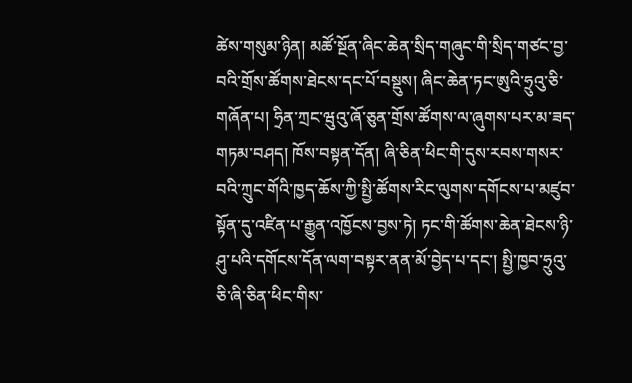ཚེས་གསུམ་ཉིན། མཚོ་སྔོན་ཞིང་ཆེན་སྲིད་གཞུང་གི་སྲིད་གཙང་བྱ་བའི་གྲོས་ཚོགས་ཐེངས་དང་པོ་བསྡུས། ཞིང་ཆེན་ཏང་ཨུའི་ཧྲུའུ་ཅི་གཞོན་པ། ཧྲིན་ཀྲང་ཝུའུ་ཞོ་ཅུན་གྲོས་ཚོགས་ལ་ཞུགས་པར་མ་ཟད་གཏམ་བཤད། ཁོས་བསྟན་དོན། ཞི་ཅིན་ཕིང་གི་དུས་རབས་གསར་བའི་ཀྲུང་གོའི་ཁྱད་ཆོས་ཀྱི་སྤྱི་ཚོགས་རིང་ལུགས་དགོངས་པ་མཛུབ་སྟོན་དུ་འཛིན་པ་རྒྱུན་འཁྱོངས་བྱས་ཏེ། ཏང་གི་ཚོགས་ཆེན་ཐེངས་ཉི་ཤུ་པའི་དགོངས་དོན་ལག་བསྟར་ནན་མོ་བྱེད་པ་དང་། སྤྱི་ཁྱབ་ཧྲུའུ་ཅི་ཞི་ཅིན་ཕིང་གིས་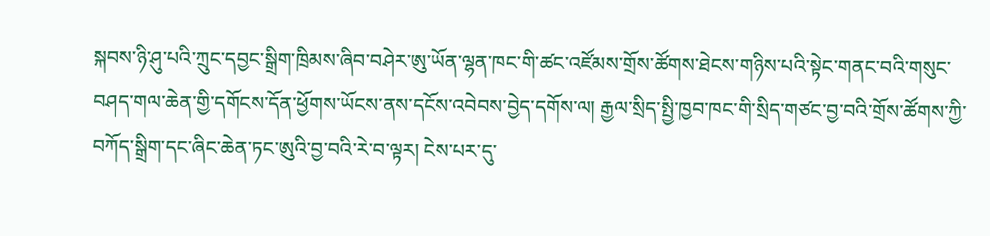སྐབས་ཉི་ཤུ་པའི་ཀྲུང་དབྱང་སྒྲིག་ཁྲིམས་ཞིབ་བཤེར་ཨུ་ཡོན་ལྷན་ཁང་གི་ཚང་འཛོམས་གྲོས་ཚོགས་ཐེངས་གཉིས་པའི་སྟེང་གནང་བའི་གསུང་བཤད་གལ་ཆེན་གྱི་དགོངས་དོན་ཕྱོགས་ཡོངས་ནས་དངོས་འབེབས་བྱེད་དགོས་ལ། རྒྱལ་སྲིད་སྤྱི་ཁྱབ་ཁང་གི་སྲིད་གཙང་བྱ་བའི་གྲོས་ཚོགས་ཀྱི་བཀོད་སྒྲིག་དང་ཞིང་ཆེན་ཏང་ཨུའི་བྱ་བའི་རེ་བ་ལྟར། ངེས་པར་དུ་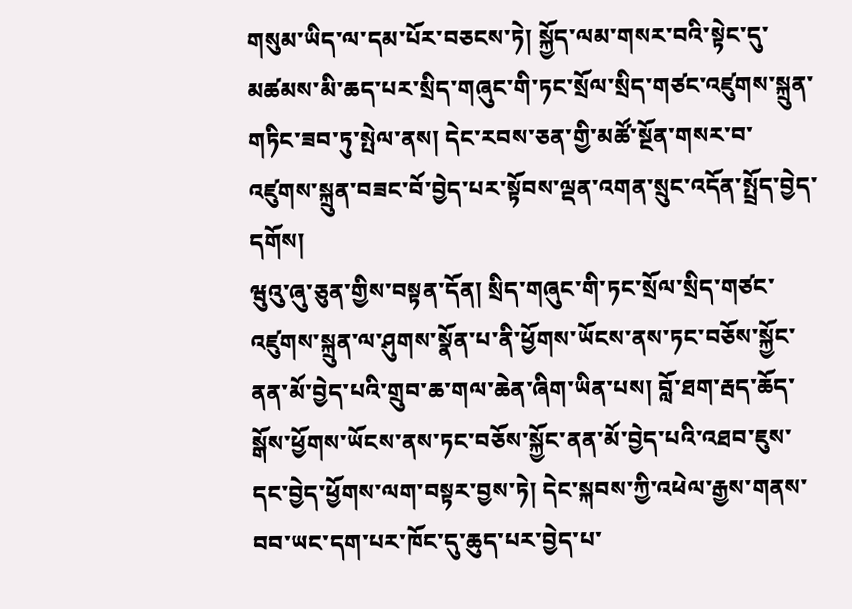གསུམ་ཡིད་ལ་དམ་པོར་བཅངས་ཏེ། སྐྱོད་ལམ་གསར་བའི་སྟེང་དུ་མཚམས་མི་ཆད་པར་སྲིད་གཞུང་གི་ཏང་སྲོལ་སྲིད་གཙང་འཛུགས་སྐྲུན་གཏིང་ཟབ་ཏུ་སྤེལ་ནས། དེང་རབས་ཅན་གྱི་མཚོ་སྔོན་གསར་བ་འཛུགས་སྐྲུན་བཟང་བོ་བྱེད་པར་སྟོབས་ལྡན་འགན་སྲུང་འདོན་སྤྲོད་བྱེད་དགོས།
ཝུའུ་ཞུ་ཅུན་གྱིས་བསྟན་དོན། སྲིད་གཞུང་གི་ཏང་སྲོལ་སྲིད་གཙང་འཛུགས་སྐྲུན་ལ་ཤུགས་སྣོན་པ་ནི་ཕྱོགས་ཡོངས་ནས་ཏང་བཅོས་སྐྱོང་ནན་མོ་བྱེད་པའི་གྲུབ་ཆ་གལ་ཆེན་ཞིག་ཡིན་པས། བློ་ཐག་རྦད་ཆོད་སྒོས་ཕྱོགས་ཡོངས་ནས་ཏང་བཅོས་སྐྱོང་ནན་མོ་བྱེད་པའི་འཐབ་ཇུས་དང་བྱེད་ཕྱོགས་ལག་བསྟར་བྱས་ཏེ། དེང་སྐབས་ཀྱི་འཕེལ་རྒྱས་གནས་བབ་ཡང་དག་པར་ཁོང་དུ་ཆུད་པར་བྱེད་པ་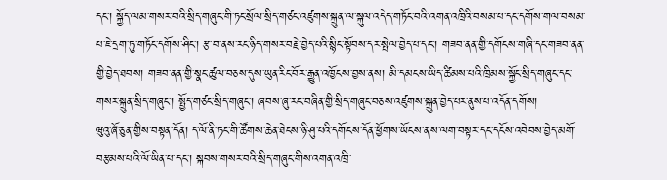དང་། སྐྱོད་ལམ་གསར་བའི་སྲིད་གཞུང་གི་ཏང་སྲོལ་སྲིད་གཙང་འཛུགས་སྐྲུན་ལ་སྐུལ་འདེད་གཏོང་བའི་འགན་འཁྲིའི་བསམ་པ་དང་དགོས་གལ་བསམ་པ་ཇེ་དྲག་ཏུ་གཏོང་དགོས་ཤིང་། རྩ་བ་ནས་རང་ཉིད་གསར་བརྗེ་བྱེད་པའི་སྙིང་སྟོབས་དར་སྤེལ་བྱེད་པ་དང་། གཟབ་ནན་གྱི་དགོངས་གཞི་དང་གཟབ་ནན་གྱི་བྱེད་ཐབས། གཟབ་ནན་གྱི་སྣང་ཚུལ་བཅས་དུས་ཡུན་རིང་བོར་རྒྱུན་འཁྱོངས་བྱས་ནས། མི་དམངས་ཡིད་ཚིམས་པའི་ཁྲིམས་སྐྱོང་སྲིད་གཞུང་དང་གསར་སྐྲུན་སྲིད་གཞུང་། སྤྱོད་གཙང་སྲིད་གཞུང་། ཞབས་ཞུ་རང་བཞིན་གྱི་སྲིད་གཞུང་བཅས་འཛུགས་སྐྲུན་བྱེད་པར་ནུས་པ་འདོན་དགོས།
ཝུའུ་ཞོ་ཅུན་གྱིས་བསྟན་དོན། ད་ལོ་ནི་ཏང་གི་ཚོགས་ཆེན་ཐེངས་ཉི་ཤུ་པའི་དགོངས་དོན་ཕྱོགས་ཡོངས་ནས་ལག་བསྟར་དང་དངོས་འབེབས་བྱེད་མགོ་བརྩམས་པའི་ལོ་ཡིན་པ་དང་། སྐབས་གསར་བའི་སྲིད་གཞུང་གིས་འགན་འཁྲི་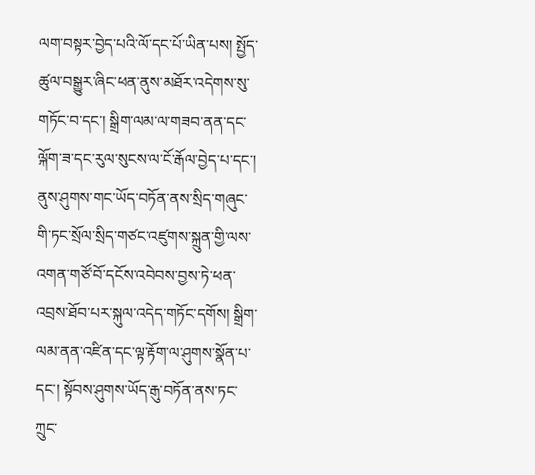ལག་བསྟར་བྱེད་པའི་ལོ་དང་པོ་ཡིན་པས། སྤྱོད་ཚུལ་བསྒྱུར་ཞིང་ཕན་ནུས་མཐོར་འདེགས་སུ་གཏོང་བ་དང་། སྒྲིག་ལམ་ལ་གཟབ་ནན་དང་ལྐོག་ཟ་དང་རུལ་སུངས་ལ་ངོ་རྒོལ་བྱེད་པ་དང་། ནུས་ཤུགས་གང་ཡོད་བཏོན་ནས་སྲིད་གཞུང་གི་ཏང་སྲོལ་སྲིད་གཙང་འཛུགས་སྐྲུན་གྱི་ལས་འགན་གཙོ་བོ་དངོས་འབེབས་བྱས་ཏེ་ཕན་འབྲས་ཐོབ་པར་སྐུལ་འདེད་གཏོང་དགོས། སྒྲིག་ལམ་ནན་འཛིན་དང་ལྟ་རྟོག་ལ་ཤུགས་སྣོན་པ་དང་། སྟོབས་ཤུགས་ཡོད་རྒུ་བཏོན་ནས་ཏང་ཀྲུང་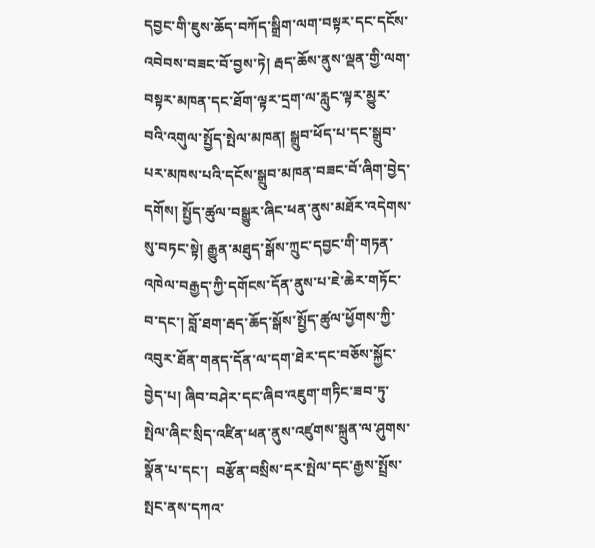དབྱང་གི་ཇུས་ཆོད་བཀོད་སྒྲིག་ལག་བསྟར་དང་དངོས་འབེབས་བཟང་བོ་བྱས་ཏེ། རྦད་ཆོས་ནུས་ལྡན་གྱི་ལག་བསྟར་མཁན་དང་ཐོག་ལྟར་དྲག་ལ་རླུང་ལྟར་མྱུར་བའི་འགུལ་སྤྱོད་སྤེལ་མཁན། སྒྲུབ་ཕོད་པ་དང་སྒྲུབ་པར་མཁས་པའི་དངོས་སྒྲུབ་མཁན་བཟང་བོ་ཞིག་བྱེད་དགོས། སྤྱོད་ཚུལ་བསྒྱུར་ཞིང་ཕན་ནུས་མཐོར་འདེགས་སུ་བཏང་སྟེ། རྒྱུན་མཐུད་སྒོས་ཀྲུང་དབྱང་གི་གཏན་འཁེལ་བརྒྱད་ཀྱི་དགོངས་དོན་ནུས་པ་ཇེ་ཆེར་གཏོང་བ་དང་། བློ་ཐག་རྦད་ཆོད་སྒོས་སྤྱོད་ཚུལ་ཕྱོགས་ཀྱི་འབུར་ཐོན་གནད་དོན་ལ་དག་ཐེར་དང་བཅོས་སྐྱོང་བྱེད་པ། ཞིབ་བཤེར་དང་ཞིབ་འཇུག་གཏིང་ཟབ་ཏུ་སྤེལ་ཞིང་སྲིད་འཛིན་ཕན་ནུས་འཛུགས་སྐྲུན་ལ་ཤུགས་སྣོན་པ་དང་།  བརྩོན་བསྲིས་དར་སྤེལ་དང་རྒྱས་སྤྲོས་སྤང་ནས་དཀའ་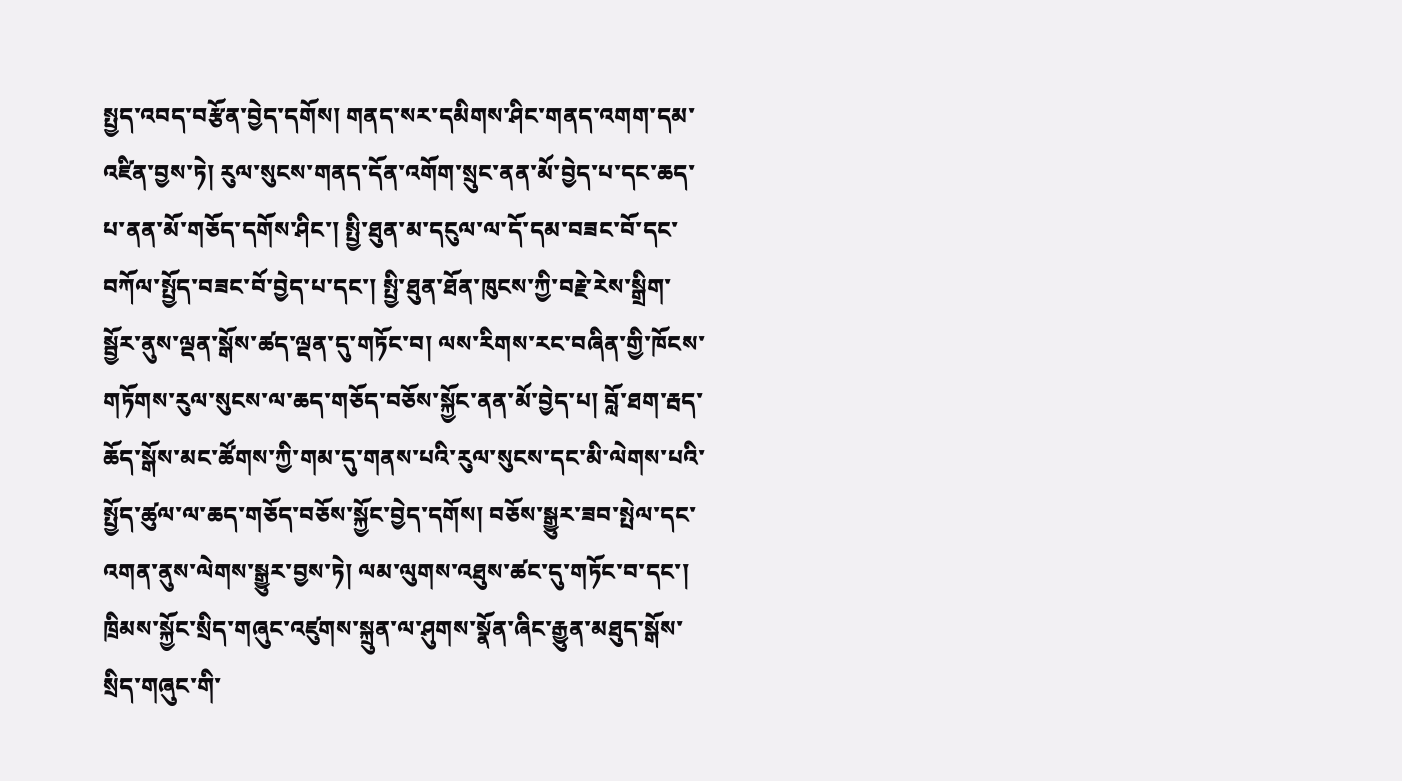སྤྱད་འབད་བརྩོན་བྱེད་དགོས། གནད་སར་དམིགས་ཤིང་གནད་འགག་དམ་འཛིན་བྱས་ཏེ། རུལ་སུངས་གནད་དོན་འགོག་སྲུང་ནན་མོ་བྱེད་པ་དང་ཆད་པ་ནན་མོ་གཅོད་དགོས་ཤིང་། སྤྱི་ཐུན་མ་དངུལ་ལ་དོ་དམ་བཟང་བོ་དང་བཀོལ་སྤྱོད་བཟང་བོ་བྱེད་པ་དང་། སྤྱི་ཐུན་ཐོན་ཁུངས་ཀྱི་བརྗེ་རེས་སྒྲིག་སྦྱོར་ནུས་ལྡན་སྒོས་ཚད་ལྡན་དུ་གཏོང་བ། ལས་རིགས་རང་བཞིན་གྱི་ཁོངས་གཏོགས་རུལ་སུངས་ལ་ཆད་གཅོད་བཅོས་སྐྱོང་ནན་མོ་བྱེད་པ། བློ་ཐག་རྦད་ཆོད་སྒོས་མང་ཚོགས་ཀྱི་གམ་དུ་གནས་པའི་རུལ་སུངས་དང་མི་ལེགས་པའི་སྤྱོད་ཚུལ་ལ་ཆད་གཅོད་བཅོས་སྐྱོང་བྱེད་དགོས། བཅོས་སྒྱུར་ཟབ་སྤེལ་དང་འགན་ནུས་ལེགས་སྒྱུར་བྱས་ཏེ། ལམ་ལུགས་འཐུས་ཚང་དུ་གཏོང་བ་དང་། ཁྲིམས་སྐྱོང་སྲིད་གཞུང་འཛུགས་སྐྲུན་ལ་ཤུགས་སྣོན་ཞིང་རྒྱུན་མཐུད་སྒོས་སྲིད་གཞུང་གི་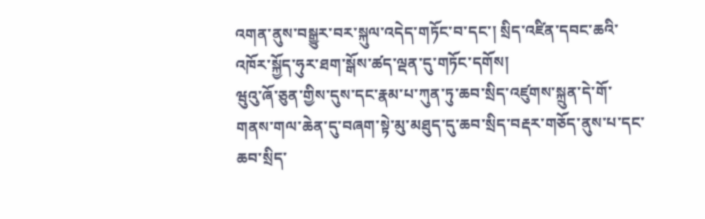འགན་ནུས་བསྒྱུར་བར་སྐུལ་འདེད་གཏོང་བ་དང་། སྲིད་འཛིན་དབང་ཆའི་འཁོར་སྐྱོད་ཧུར་ཐག་སྒོས་ཚད་ལྡན་དུ་གཏོང་དགོས།
ཝུའུ་ཞོ་ཅུན་གྱིས་དུས་དང་རྣམ་པ་ཀུན་ཏུ་ཆབ་སྲིད་འཛུགས་སྐྲུན་དེ་གོ་གནས་གལ་ཆེན་དུ་བཞག་སྟེ་མུ་མཐུད་དུ་ཆབ་སྲིད་བརྡར་གཅོད་ནུས་པ་དང་ཆབ་སྲིད་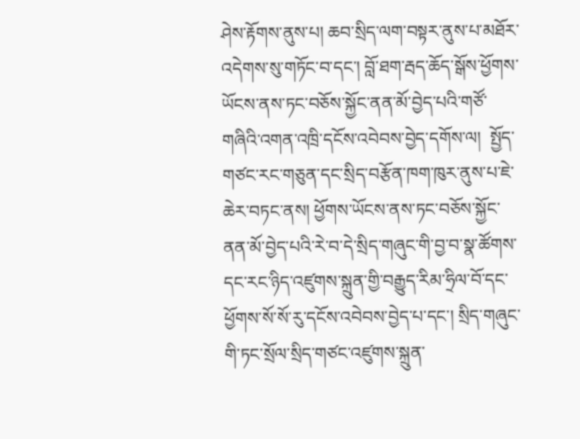ཤེས་རྟོགས་ནུས་པ། ཆབ་སྲིད་ལག་བསྟར་ནུས་པ་མཐོར་འདེགས་སུ་གཏོང་བ་དང་། བློ་ཐག་རྦད་ཆོད་སྒོས་ཕྱོགས་ཡོངས་ནས་ཏང་བཅོས་སྐྱོང་ནན་མོ་བྱེད་པའི་གཙོ་གཞིའི་འགན་འཁྲི་དངོས་འབེབས་བྱེད་དགོས་ལ།  སྤྱོད་གཙང་རང་གཅུན་དང་སྲིད་བརྩོན་ཁག་ཁུར་ནུས་པ་ཇེ་ཆེར་བཏང་ནས། ཕྱོགས་ཡོངས་ནས་ཏང་བཅོས་སྐྱོང་ནན་མོ་བྱེད་པའི་རེ་བ་དེ་སྲིད་གཞུང་གི་བྱ་བ་སྣ་ཚོགས་དང་རང་ཉིད་འཛུགས་སྐྲུན་གྱི་བརྒྱུད་རིམ་ཧྲིལ་བོ་དང་ཕྱོགས་སོ་སོ་རུ་དངོས་འབེབས་བྱེད་པ་དང་། སྲིད་གཞུང་གི་ཏང་སྲོལ་སྲིད་གཙང་འཛུགས་སྐྲུན་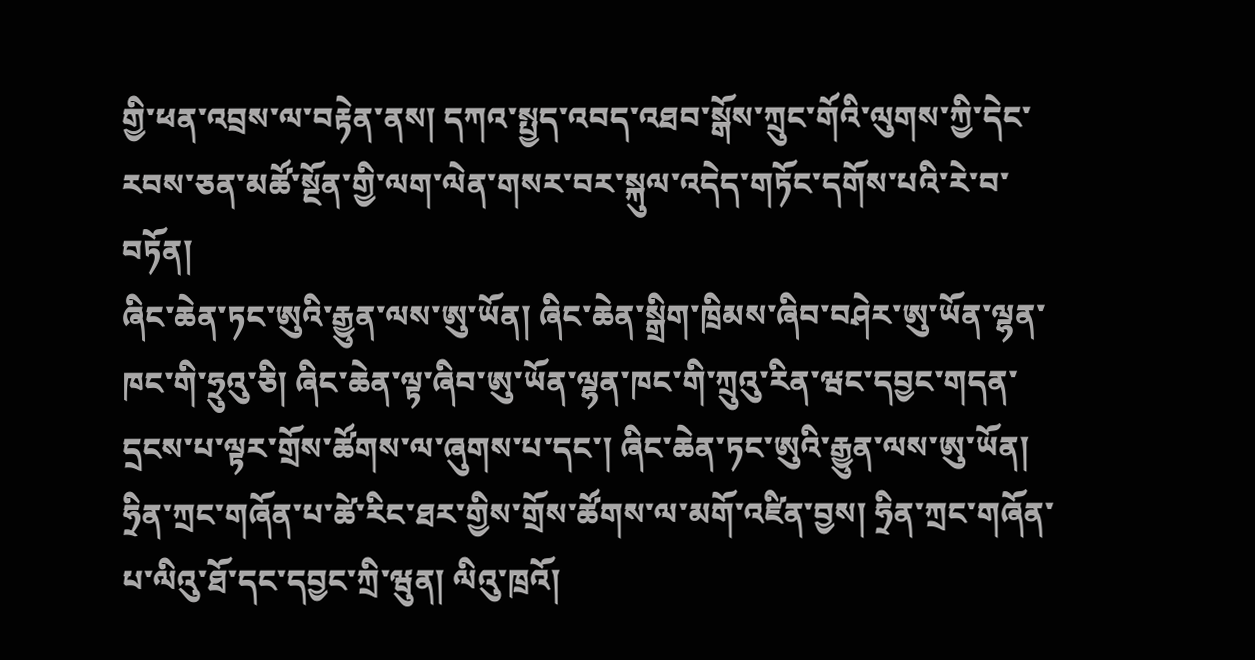གྱི་ཕན་འབྲས་ལ་བརྟེན་ནས། དཀའ་སྤྱད་འབད་འཐབ་སྒོས་ཀྲུང་གོའི་ལུགས་ཀྱི་དེང་རབས་ཅན་མཚོ་སྔོན་གྱི་ལག་ལེན་གསར་བར་སྐུལ་འདེད་གཏོང་དགོས་པའི་རེ་བ་བཏོན།
ཞིང་ཆེན་ཏང་ཨུའི་རྒྱུན་ལས་ཨུ་ཡོན། ཞིང་ཆེན་སྒྲིག་ཁྲིམས་ཞིབ་བཤེར་ཨུ་ཡོན་ལྷན་ཁང་གི་ཧྲུའུ་ཅི། ཞིང་ཆེན་ལྟ་ཞིབ་ཨུ་ཡོན་ལྷན་ཁང་གི་ཀྲུའུ་རིན་ཝང་དབྱང་གདན་དྲངས་པ་ལྟར་གྲོས་ཚོགས་ལ་ཞུགས་པ་དང་། ཞིང་ཆེན་ཏང་ཨུའི་རྒྱུན་ལས་ཨུ་ཡོན། ཧྲིན་ཀྲང་གཞོན་པ་ཚེ་རིང་ཐར་གྱིས་གྲོས་ཚོགས་ལ་མགོ་འཛིན་བྱས། ཧྲིན་ཀྲང་གཞོན་པ་ལིའུ་ཐོ་དང་དབྱང་ཀྲི་ཝུན། ལིའུ་ཁྲའོ།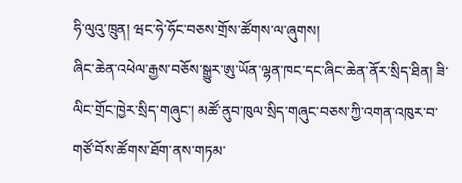ཧི་ལུའུ་ཁྲུན། ཝང་ཧེ་ཧོང་བཅས་གྲོས་ཚོགས་ལ་ཞུགས།
ཞིང་ཆེན་འཕེལ་རྒྱས་བཅོས་སྒྱུར་ཨུ་ཡོན་ལྷན་ཁང་དང་ཞིང་ཆེན་ནོར་སྲིད་ཐིན། ཟི་ལིང་གྲོང་ཁྱེར་སྲིད་གཞུང་། མཚོ་ནུབ་ཁུལ་སྲིད་གཞུང་བཅས་ཀྱི་འགན་འཁུར་བ་གཙོ་བོས་ཚོགས་ཐོག་ནས་གཏམ་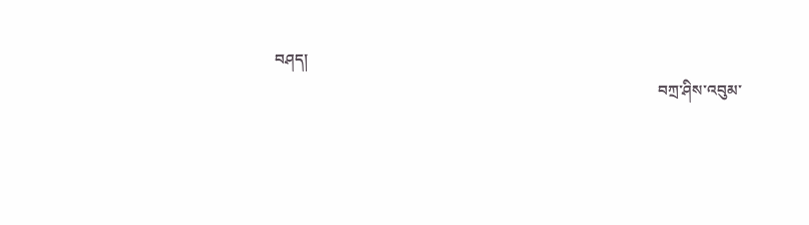བཤད།
                                                                                                  བཀྲ་ཤིས་འབུམ་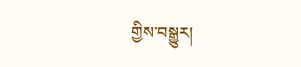གྱིས་བསྒྱུར།